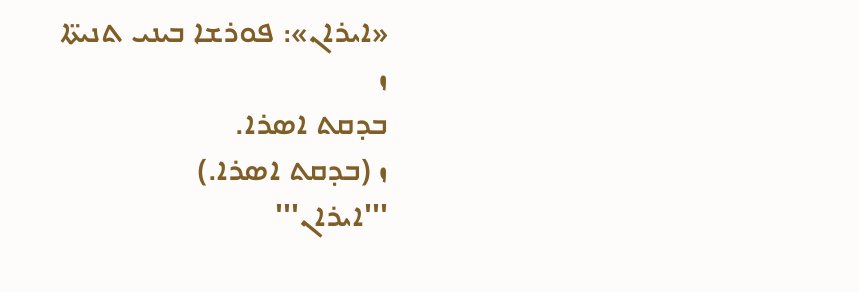«ܐܝܪܐܢ»: ܦܘܪܫܐ ܒܝܢܝ ܬܢܝܬ̈ܐ
ܙ
ܒܕܩܬ ܐܣܪܐ.
ܙ (ܒܕܩܬ ܐܣܪܐ.)
'''ܐܝܪܐܢ'''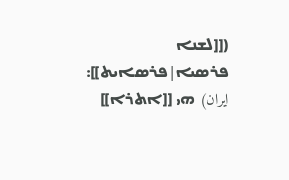([[ܠܫܢܐ ܦܪܣܝܐ|ܦܪܣܐܝܬ]]: ايران) ܗܝ [[ܐܬܪܐ]]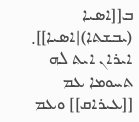ܒ[[ܐܣܝܐ (ܝܒܫܬܐ)|ܐܣܝܐ]]܂ ܐܝܪܐܢ ܐܝܬ ܠܗ ܬܚܘܡܐ ܥܡ [[ܥܝܪܐܩ]] ܘܥܡ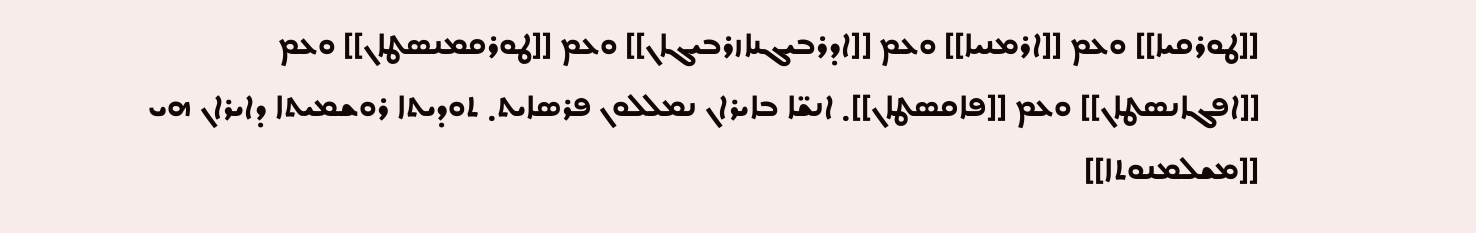[[ܛܘܪܩܝܐ]] ܘܥܡ [[ܐܪܡܢܝܐ]] ܘܥܡ [[ܐܕܪܒܝܓܢܐܙܪܒܝܓܐܢ]] ܘܥܡ [[ܛܘܪܩܡܢܣܛܐܢ]] ܘܥܡ [[ܐܦܓܐܢܣܛܐܢ]] ܘܥܡ [[ܦܐܩܣܛܐܢ]]܂ ܐܢܫ̈ܐ ܒܐܝܪܐܢ ܢܡܠܠܘܢ ܦܪܣܐܝܬ܂ ܬܘܕܝܬܐ ܪܘܫܡܝܬܐ ܕܐܝܪܐܢ ܗܝ [[ܡܫܠܡܢܘܬܐ]]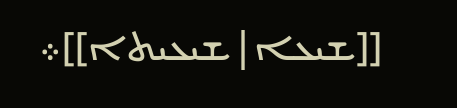[[ܫܝܥܐ|ܫܝܥܝܬܐ]]܀